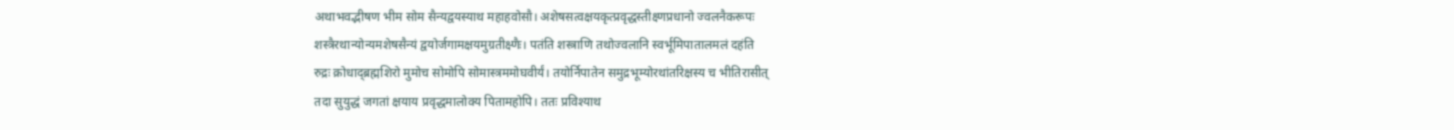अथाभवद्भीषण भीम सोम सैन्यद्वयस्याथ महाहवोसौ। अशेषसत्वक्षयकृत्प्रवृद्धस्तीक्ष्णप्रधानो ज्वलनैकरूपः
शस्त्रैरथान्योन्यमशेषसैन्यं द्वयोर्जगामक्षयमुग्रतीक्ष्णैः। पतंति शस्त्राणि तथोज्वलानि स्वर्भूमिपातालमलं दहंति
रुद्रः क्रोधाद्ब्रह्मशिरो मुमोच सोमोपि सोमास्त्रममोघवीर्यं। तयोर्निपातेन समुद्रभूम्योरथांतरिक्षस्य च भीतिरासीत्
तदा सुयुद्धं जगतां क्षयाय प्रवृद्धमालोक्य पितामहोपि। ततः प्रविश्याथ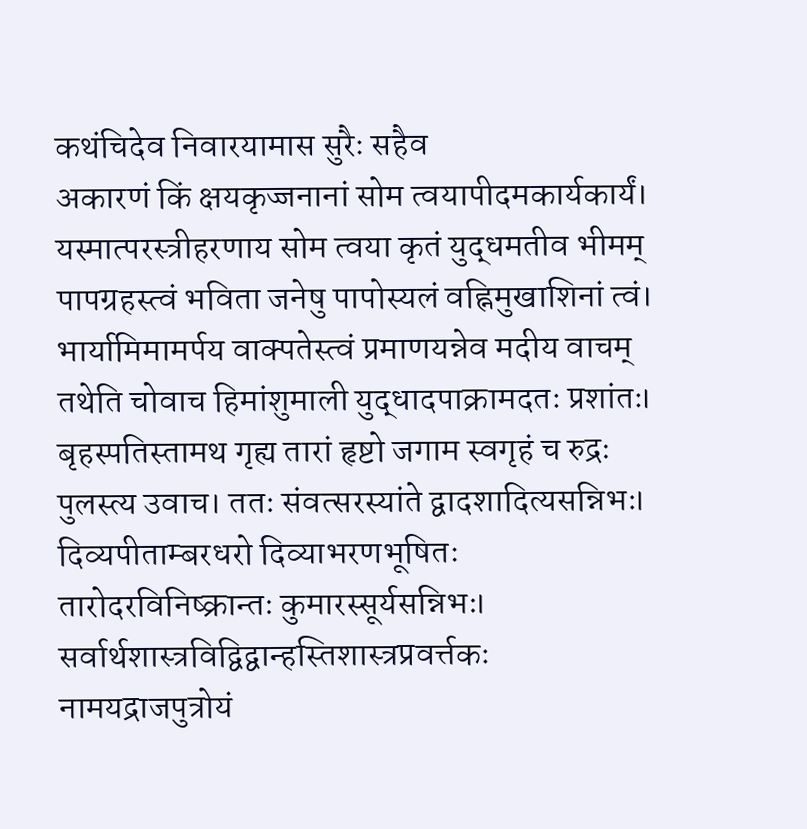कथंचिदेव निवारयामास सुरैः सहैव
अकारणं किं क्षयकृज्जनानां सोम त्वयापीदमकार्यकार्यं। यस्मात्परस्त्रीहरणाय सोम त्वया कृतं युद्धमतीव भीमम्
पापग्रहस्त्वं भविता जनेषु पापोस्यलं वह्निमुखाशिनां त्वं। भार्यामिमामर्पय वाक्पतेस्त्वं प्रमाणयन्नेव मदीय वाचम्
तथेति चोवाच हिमांशुमाली युद्धादपाक्रामदतः प्रशांतः। बृहस्पतिस्तामथ गृह्य तारां हृष्टो जगाम स्वगृहं च रुद्रः
पुलस्त्य उवाच। ततः संवत्सरस्यांते द्वादशादित्यसन्निभः। दिव्यपीताम्बरधरो दिव्याभरणभूषितः
तारोदरविनिष्क्रान्तः कुमारस्सूर्यसन्निभः। सर्वार्थशास्त्रविद्विद्वान्हस्तिशास्त्रप्रवर्त्तकः
नामयद्राजपुत्रोयं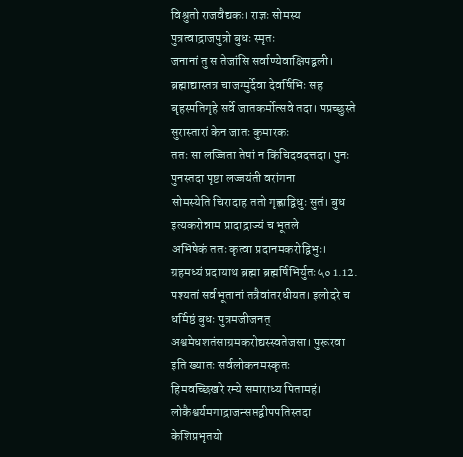विश्रुतो राजवैद्यकः। राज्ञः सोमस्य पुत्रत्वाद्राजपुत्रो बुधः स्मृतः
जनानां तु स तेजांसि सर्वाण्येवाक्षिपद्बली। ब्रह्माद्यास्तत्र चाजग्मुर्देवा देवर्षिभिः सह
बृहस्पतिगृहे सर्वे जातकर्मोत्सवे तदा। पप्रच्छुस्ते सुरास्तारां केन जातः कुमारकः
ततः सा लज्जिता तेषां न किंचिदवदत्तदा। पुनः पुनस्तदा पृष्टा लज्जयंती वरांगना
सोमस्येति चिरादाह ततो गृह्णाद्विधुः सुतं। बुध इत्यकरोन्नाम प्रादाद्राज्यं च भूतले
अभिषेकं ततः कृत्वा प्रदानमकरोद्विभुः। ग्रहमध्यं प्रदायाथ ब्रह्मा ब्रह्मर्षिभिर्युतः५० 1.12.
पश्यतां सर्वभूतानां तत्रैवांतरधीयत। इलोदरे च धर्मिष्ठं बुधः पुत्रमजीजनत्
अश्वमेधशतंसाग्रमकरोद्यस्स्वतेजसा। पुरूरवा इति ख्यातः सर्वलोकनमस्कृतः
हिमवच्छिखरे रम्ये समाराध्य पितामहं। लोकैश्वर्यमगाद्राजन्सप्तद्वीपपतिस्तदा
केशिप्रभृतयो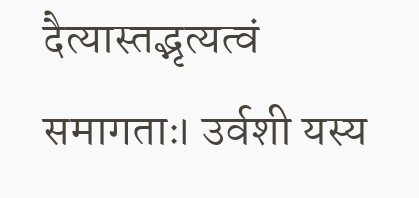दैत्यास्तद्भृत्यत्वं समागताः। उर्वशी यस्य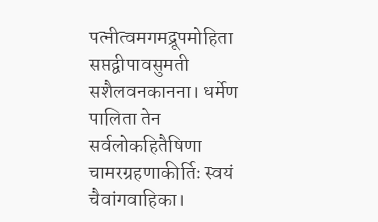पत्नीत्वमगमद्रूपमोहिता
सप्तद्वीपावसुमती सशैलवनकानना। धर्मेण पालिता तेन सर्वलोकहितैषिणा
चामरग्रहणाकीर्तिः स्वयं चैवांगवाहिका।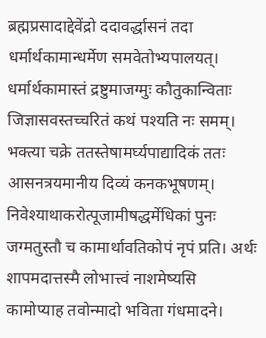ब्रह्मप्रसादाद्देवेंद्रो ददावर्द्धासनं तदा
धर्मार्थकामान्धर्मेण समवेतोभ्यपालयत्। धर्मार्थकामास्तं द्रष्टुमाजग्मुः कौतुकान्विताः
जिज्ञासवस्तच्चरितं कथं पश्यति नः समम्। भक्त्या चक्रे ततस्तेषामर्घ्यपाद्यादिकं ततः
आसनत्रयमानीय दिव्यं कनकभूषणम्। निवेश्याथाकरोत्पूजामीषद्धर्मेधिकां पुनः
जग्मतुस्तौ च कामार्थावतिकोपं नृपं प्रति। अर्थः शापमदात्तस्मै लोभात्त्वं नाशमेष्यसि
कामोप्याह तवोन्मादो भविता गंधमादने।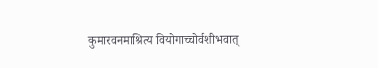कुमारवनमाश्रित्य वियोगाच्चोर्वशीभवात्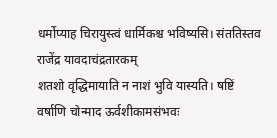धर्मोप्याह चिरायुस्त्वं धार्मिकश्च भविष्यसि। संततिस्तव राजेंद्र यावदाचंद्रतारकम्
शतशो वृद्धिमायाति न नाशं भुवि यास्यति। षष्टिं वर्षाणि चोन्माद ऊर्वशीकामसंभवः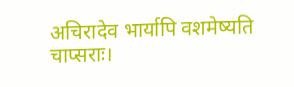अचिरादेव भार्यापि वशमेष्यति चाप्सराः।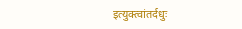इत्युक्त्वांतर्दधुः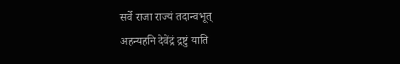सर्वे राजा राज्यं तदान्वभूत्
अहन्यहनि देवेंद्रं द्रष्टुं याति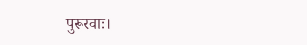पुरूरवाः।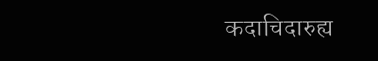कदाचिदारुह्य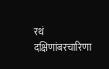रथं दक्षिणांबरचारिणा